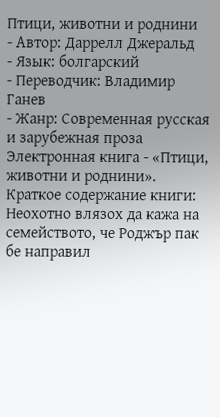Птици, животни и роднини
- Автор: Даррелл Джеральд
- Язык: болгарский
- Переводчик: Владимир Ганев
- Жанр: Современная русская и зарубежная проза
Электронная книга - «Птици, животни и роднини». Краткое содержание книги:
Неохотно влязох да кажа на семейството, че Роджър пак бе направил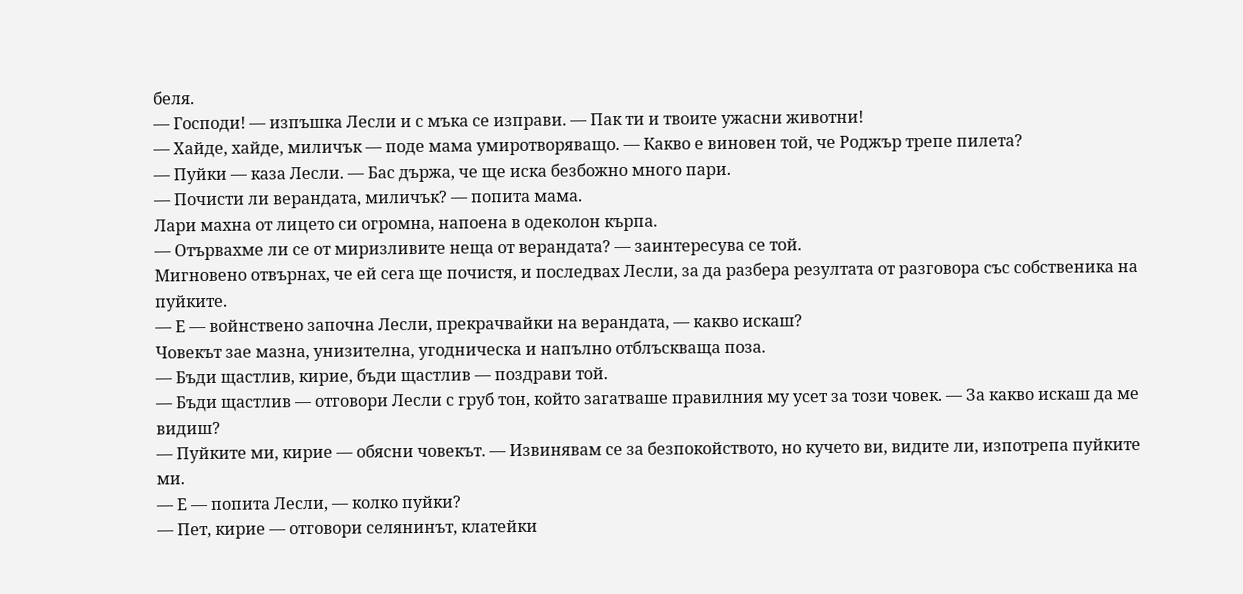беля.
— Господи! — изпъшка Лесли и с мъка се изправи. — Пак ти и твоите ужасни животни!
— Хайде, хайде, миличък — поде мама умиротворяващо. — Какво е виновен той, че Роджър трепе пилета?
— Пуйки — каза Лесли. — Бас държа, че ще иска безбожно много пари.
— Почисти ли верандата, миличък? — попита мама.
Лари махна от лицето си огромна, напоена в одеколон кърпа.
— Отървахме ли се от миризливите неща от верандата? — заинтересува се той.
Мигновено отвърнах, че ей сега ще почистя, и последвах Лесли, за да разбера резултата от разговора със собственика на пуйките.
— Е — войнствено започна Лесли, прекрачвайки на верандата, — какво искаш?
Човекът зае мазна, унизителна, угодническа и напълно отблъскваща поза.
— Бъди щастлив, кирие, бъди щастлив — поздрави той.
— Бъди щастлив — отговори Лесли с груб тон, който загатваше правилния му усет за този човек. — За какво искаш да ме видиш?
— Пуйките ми, кирие — обясни човекът. — Извинявам се за безпокойството, но кучето ви, видите ли, изпотрепа пуйките ми.
— Е — попита Лесли, — колко пуйки?
— Пет, кирие — отговори селянинът, клатейки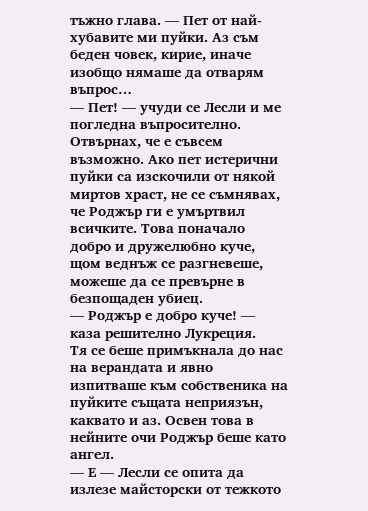тъжно глава. — Пет от най-хубавите ми пуйки. Аз съм беден човек, кирие, иначе изобщо нямаше да отварям въпрос…
— Пет! — учуди се Лесли и ме погледна въпросително.
Отвърнах, че е съвсем възможно. Ако пет истерични пуйки са изскочили от някой миртов храст, не се съмнявах, че Роджър ги е умъртвил всичките. Това поначало добро и дружелюбно куче, щом веднъж се разгневеше, можеше да се превърне в безпощаден убиец.
— Роджър е добро куче! — каза решително Лукреция.
Тя се беше примъкнала до нас на верандата и явно изпитваше към собственика на пуйките същата неприязън, каквато и аз. Освен това в нейните очи Роджър беше като ангел.
— Е — Лесли се опита да излезе майсторски от тежкото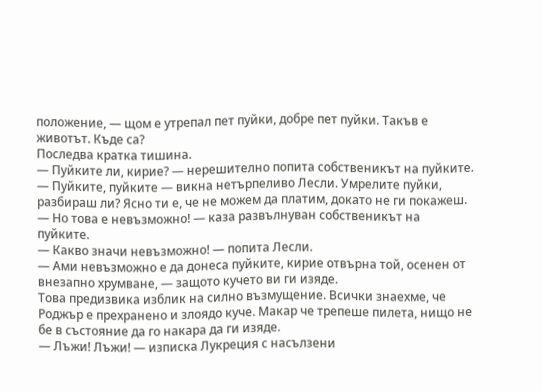положение, — щом е утрепал пет пуйки, добре пет пуйки. Такъв е животът. Къде са?
Последва кратка тишина.
— Пуйките ли, кирие? — нерешително попита собственикът на пуйките.
— Пуйките, пуйките — викна нетърпеливо Лесли. Умрелите пуйки, разбираш ли? Ясно ти е, че не можем да платим, докато не ги покажеш.
— Но това е невъзможно! — каза развълнуван собственикът на пуйките.
— Какво значи невъзможно! — попита Лесли.
— Ами невъзможно е да донеса пуйките, кирие отвърна той, осенен от внезапно хрумване, — защото кучето ви ги изяде.
Това предизвика изблик на силно възмущение. Всички знаехме, че Роджър е прехранено и злоядо куче. Макар че трепеше пилета, нищо не бе в състояние да го накара да ги изяде.
— Лъжи! Лъжи! — изписка Лукреция с насълзени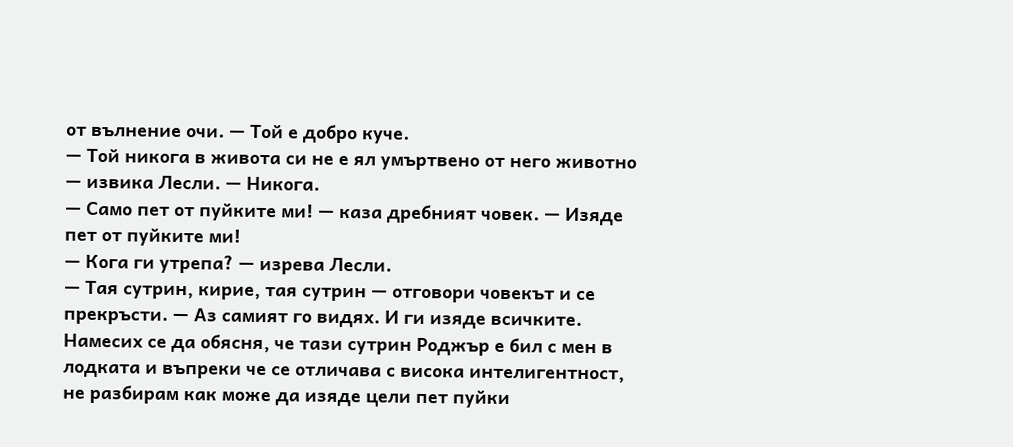от вълнение очи. — Той е добро куче.
— Той никога в живота си не е ял умъртвено от него животно — извика Лесли. — Никога.
— Само пет от пуйките ми! — каза дребният човек. — Изяде пет от пуйките ми!
— Кога ги утрепа? — изрева Лесли.
— Тая сутрин, кирие, тая сутрин — отговори човекът и се прекръсти. — Аз самият го видях. И ги изяде всичките.
Намесих се да обясня, че тази сутрин Роджър е бил с мен в лодката и въпреки че се отличава с висока интелигентност, не разбирам как може да изяде цели пет пуйки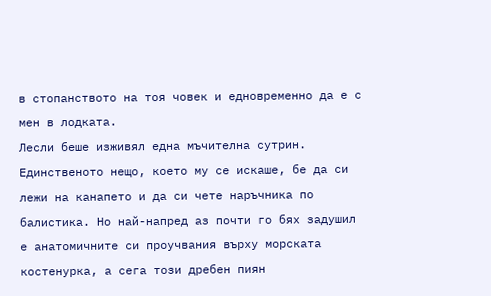в стопанството на тоя човек и едновременно да е с мен в лодката.
Лесли беше изживял една мъчителна сутрин. Единственото нещо, което му се искаше, бе да си лежи на канапето и да си чете наръчника по балистика. Но най-напред аз почти го бях задушил е анатомичните си проучвания върху морската костенурка, а сега този дребен пиян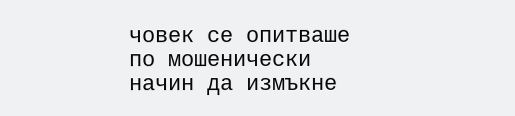човек се опитваше по мошенически начин да измъкне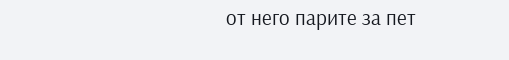от него парите за пет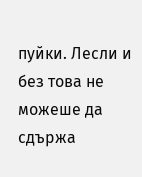пуйки. Лесли и без това не можеше да сдържа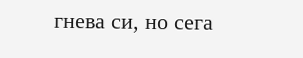гнева си, но сега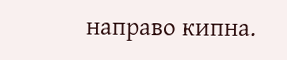направо кипна.